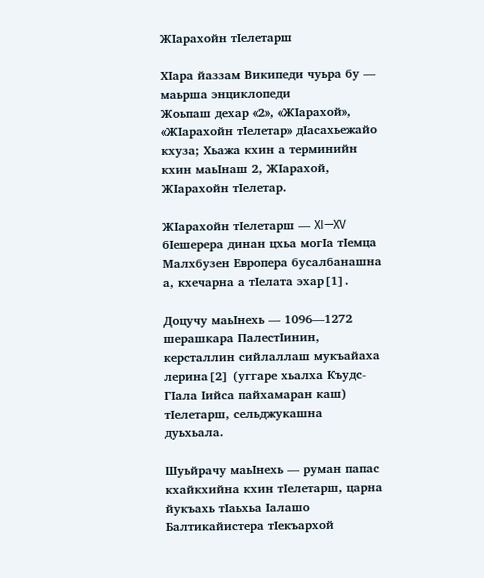ЖӀарахойн тӀелетарш

ХӀара йаззам Википеди чуьра бу — маьрша энциклопеди
Жоьпаш дехар «2», «ЖӀарахой», «ЖӀарахойн тӀелетар» дӀасахьежайо кхуза; Хьажа кхин а терминийн кхин маьӀнаш 2, ЖӀарахой, ЖӀарахойн тӀелетар.

ЖӀарахойн тӀелетарш — XI—XV бӀешерера динан цхьа могӀа тӀемца Малхбузен Европера бусалбанашна а, кхечарна а тӀелата эхар[1].

Доцучу маьӀнехь — 1096—1272 шерашкара ПалестӀинин, керсталлин сийлаллаш мукъайаха лерина[2] (уггаре хьалха Къудс-ГӀала Ӏийса пайхамаран каш) тӀелетарш, сельджукашна дуьхьала.

Шуьйрачу маьӀнехь — руман папас кхайкхийна кхин тӀелетарш, царна йукъахь тӀаьхьа Ӏалашо Балтикайистера тӀекъархой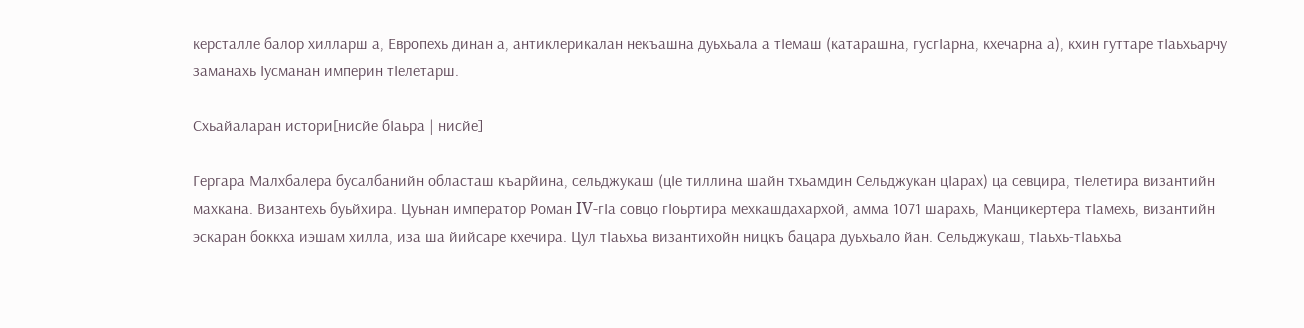керсталле балор хилларш а, Европехь динан а, антиклерикалан некъашна дуьхьала а тӀемаш (катарашна, гусгӀарна, кхечарна а), кхин гуттаре тӀаьхьарчу заманахь Ӏусманан империн тӀелетарш.

Схьайаларан истори[нисйе бӀаьра | нисйе]

Гергара Малхбалера бусалбанийн областаш къарйина, сельджукаш (цӀе тиллина шайн тхьамдин Сельджукан цӀарах) ца севцира, тӀелетира византийн махкана. Византехь буьйхира. Цуьнан император Роман IV-гӀа совцо гӀоьртира мехкашдахархой, амма 1071 шарахь, Манцикертера тӀамехь, византийн эскаран боккха иэшам хилла, иза ша йийсаре кхечира. Цул тӀаьхьа византихойн ницкъ бацара дуьхьало йан. Сельджукаш, тӀаьхь-тӀаьхьа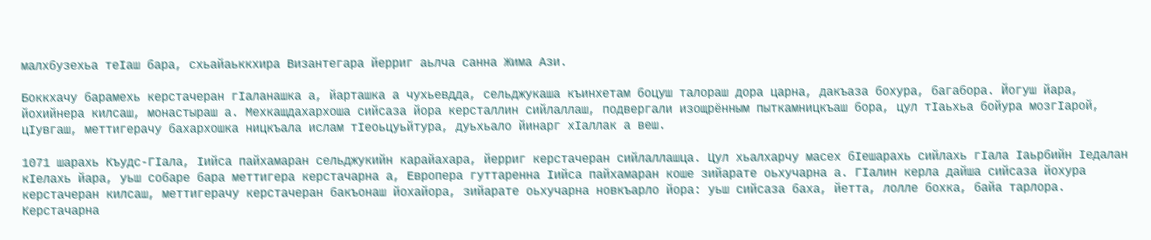малхбузехьа теӀаш бара, схьайаьккхира Византегара йерриг аьлча санна Жима Ази.

Боккхачу барамехь керстачеран гӀаланашка а, йарташка а чухьевдда, сельджукаша къинхетам боцуш талораш дора царна, дакъаза бохура, багабора. Йогуш йара, йохийнера килсаш, монастыраш а. Мехкашдахархоша сийсаза йора керсталлин сийлаллаш, подвергали изощрённым пыткамницкъаш бора, цул тӀаьхьа бойура мозгӀарой, цӀувгаш, меттигерачу бахархошка ницкъала ислам тӀеоьцуьйтура, дуьхьало йинарг хӀаллак а веш.

1071 шарахь Къудс-ГӀала, Ӏийса пайхамаран сельджукийн карайахара, йерриг керстачеран сийлаллашца. Цул хьалхарчу масех бӀешарахь сийлахь гӀала Ӏаьрбийн Ӏедалан кӀелахь йара, уьш собаре бара меттигера керстачарна а, Европера гуттаренна Ӏийса пайхамаран коше зийарате оьхучарна а. ГӀалин керла дайша сийсаза йохура керстачеран килсаш, меттигерачу керстачеран бакъонаш йохайора, зийарате оьхучарна новкъарло йора: уьш сийсаза баха, йетта, лолле бохка, байа тарлора. Керстачарна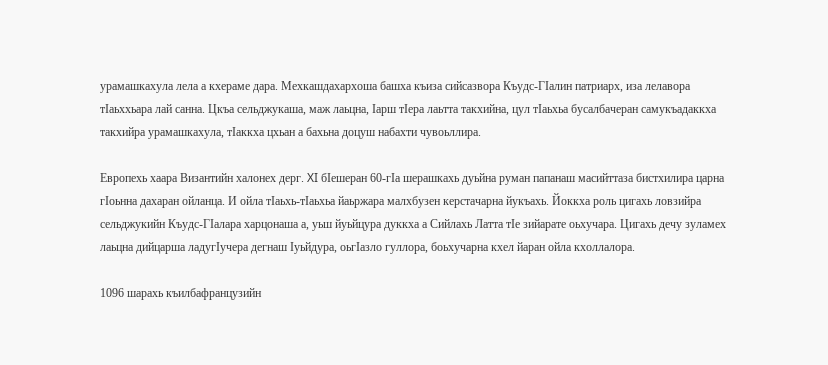урамашкахула лела а кхераме дара. Мехкашдахархоша башха къиза сийсазвора Къудс-ГӀалин патриарх, иза лелавора тӀаьххьара лай санна. Цкъа сельджукаша, маж лаьцна, Ӏарш тӀера лаьтта такхийна, цул тӀаьхьа бусалбачеран самукъадаккха такхийра урамашкахула, тӀаккха цхьан а бахьна доцуш набахти чувоьллира.

Европехь хаара Византийн халонех дерг. XI бӀешеран 60-гӀа шерашкахь дуьйна руман папанаш масийттаза бистхилира царна гӀоьнна дахаран ойланца. И ойла тӀаьхь-тӀаьхьа йаьржара малхбузен керстачарна йукъахь. Йоккха роль цигахь ловзийра сельджукийн Къудс-ГӀалара харцонаша а, уьш йуьйцура дуккха а Сийлахь Латта тӀе зийарате оьхучара. Цигахь дечу зуламех лаьцна дийцарша ладугӀучера дегнаш Ӏуьйдура, оьгӀазло гуллора, боьхучарна кхел йаран ойла кхоллалора.

1096 шарахь къилбафранцузийн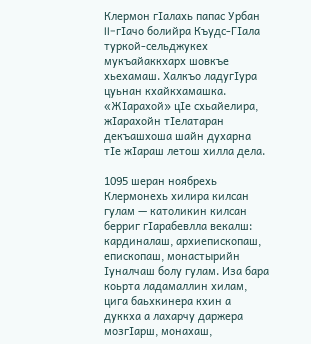Клермон гӀалахь папас Урбан II-гӀачо болийра Къудс-ГӀала туркой-сельджукех мукъайаккхарх шовкъе хьехамаш. Халкъо ладугӀура цуьнан кхайкхамашка. «ЖӀарахой» цӀе схьайелира, жӀарахойн тӀелатаран декъашхоша шайн духарна тӀе жӀараш летош хилла дела.

1095 шеран ноябрехь Клермонехь хилира килсан гулам — католикин килсан берриг гӀарабевлла векалш: кардиналаш, архиепископаш, епископаш, монастырийн Ӏуналчаш болу гулам. Иза бара коьрта ладамаллин хилам, цига баьхкинера кхин а дуккха а лахарчу даржера мозгӀарш, монахаш,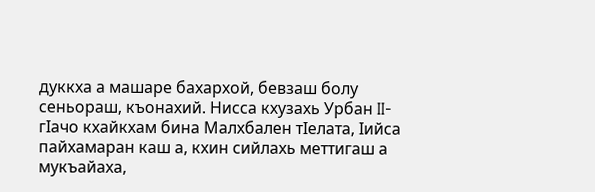дуккха а машаре бахархой, бевзаш болу сеньораш, къонахий. Нисса кхузахь Урбан II-гӀачо кхайкхам бина Малхбален тӀелата, Ӏийса пайхамаран каш а, кхин сийлахь меттигаш а мукъайаха,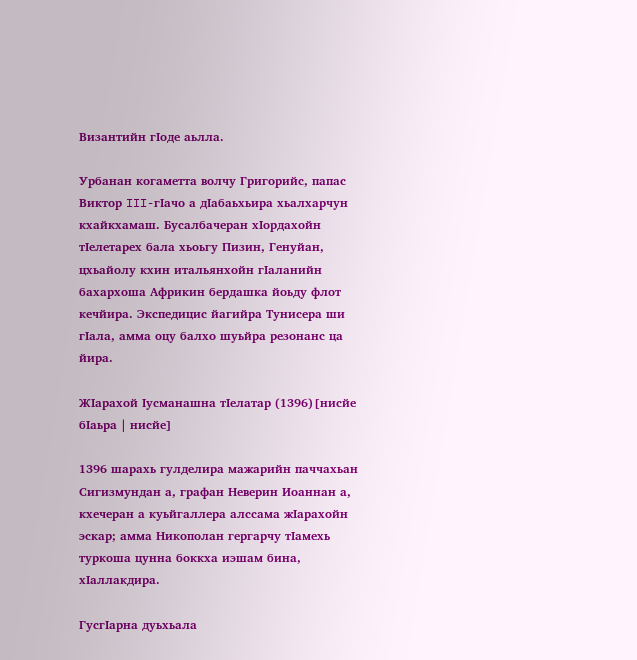Византийн гӀоде аьлла.

Урбанан когаметта волчу Григорийс, папас Виктор III-гӀачо а дӀабаьхьира хьалхарчун кхайкхамаш. Бусалбачеран хӀордахойн тӀелетарех бала хьоьгу Пизин, Генуйан, цхьайолу кхин итальянхойн гӀаланийн бахархоша Африкин бердашка йоьду флот кечйира. Экспедицис йагийра Тунисера ши гӀала, амма оцу балхо шуьйра резонанс ца йира.

ЖӀарахой Ӏусманашна тӀелатар (1396)[нисйе бӀаьра | нисйе]

1396 шарахь гулделира мажарийн паччахьан Сигизмундан а, графан Неверин Иоаннан а, кхечеран а куьйгаллера алссама жӀарахойн эскар; амма Никополан гергарчу тӀамехь туркоша цунна боккха иэшам бина, хӀаллакдира.

ГусгӀарна дуьхьала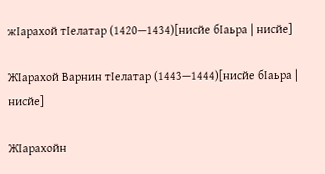жӀарахой тӀелатар (1420—1434)[нисйе бӀаьра | нисйе]

ЖӀарахой Варнин тӀелатар (1443—1444)[нисйе бӀаьра | нисйе]

ЖӀарахойн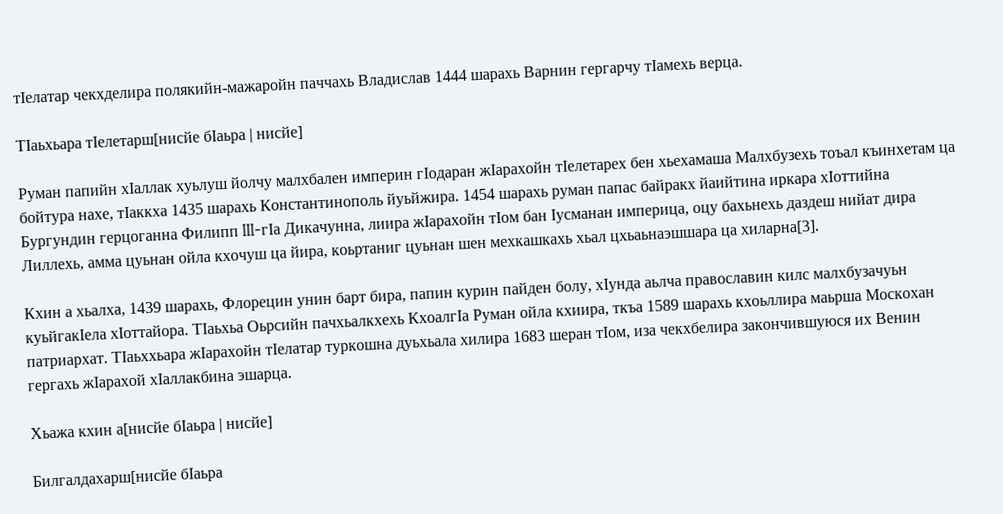тӀелатар чекхделира полякийн-мажаройн паччахь Владислав 1444 шарахь Варнин гергарчу тӀамехь верца.

ТӀаьхьара тӀелетарш[нисйе бӀаьра | нисйе]

Руман папийн хӀаллак хуьлуш йолчу малхбален империн гӀодаран жӀарахойн тӀелетарех бен хьехамаша Малхбузехь тоъал къинхетам ца бойтура нахе, тӀаккха 1435 шарахь Константинополь йуьйжира. 1454 шарахь руман папас байракх йаийтина иркара хӀоттийна Бургундин герцоганна Филипп III-гӀа Дикачунна, лиира жӀарахойн тӀом бан Ӏусманан империца, оцу бахьнехь даздеш нийат дира Лиллехь, амма цуьнан ойла кхочуш ца йира, коьртаниг цуьнан шен мехкашкахь хьал цхьаьнаэшшара ца хиларна[3].

Кхин а хьалха, 1439 шарахь, Флорецин унин барт бира, папин курин пайден болу, хӀунда аьлча православин килс малхбузачуьн куьйгакӀела хӀоттайора. ТӀаьхьа Оьрсийн пачхьалкхехь КхоалгӀа Руман ойла кхиира, ткъа 1589 шарахь кхоьллира маьрша Москохан патриархат. ТӀаьххьара жӀарахойн тӀелатар туркошна дуьхьала хилира 1683 шеран тӀом, иза чекхбелира закончившуюся их Венин гергахь жӀарахой хӀаллакбина эшарца.

Хьажа кхин а[нисйе бӀаьра | нисйе]

Билгалдахарш[нисйе бӀаьра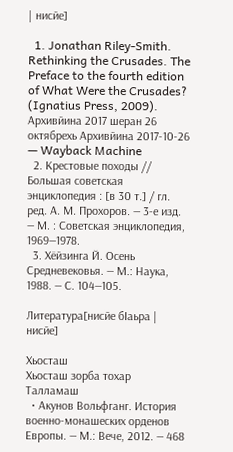| нисйе]

  1. Jonathan Riley-Smith. Rethinking the Crusades. The Preface to the fourth edition of What Were the Crusades? (Ignatius Press, 2009). Архивйина 2017 шеран 26 октябрехь Архивйина 2017-10-26 — Wayback Machine
  2. Крестовые походы // Большая советская энциклопедия : [в 30 т.] / гл. ред. А. М. Прохоров. — 3-е изд. — М. : Советская энциклопедия, 1969—1978.
  3. Хёйзинга Й. Осень Средневековья. — М.: Наука, 1988. — С. 104—105.

Литература[нисйе бӀаьра | нисйе]

Хьосташ
Хьосташ зорба тохар
Талламаш
  • Акунов Вольфганг. История военно-монашеских орденов Европы. — М.: Вече, 2012. — 468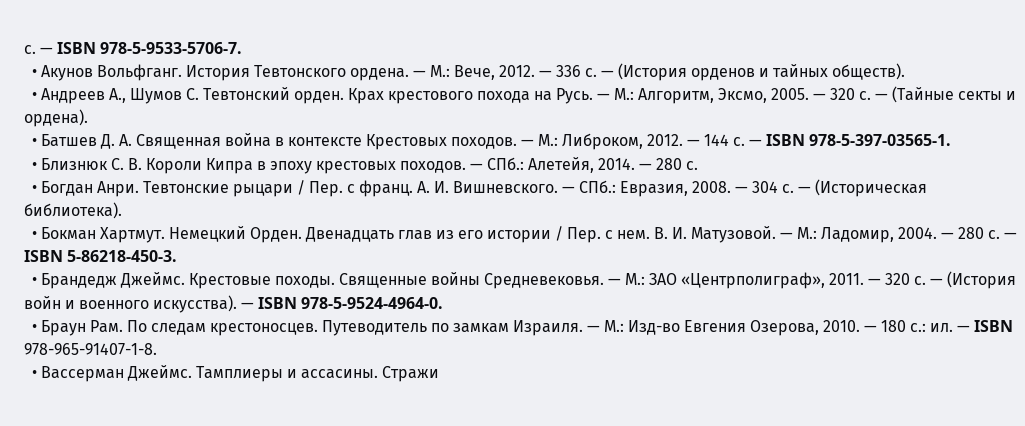с. — ISBN 978-5-9533-5706-7.
  • Акунов Вольфганг. История Тевтонского ордена. — М.: Вече, 2012. — 336 с. — (История орденов и тайных обществ).
  • Андреев А., Шумов С. Тевтонский орден. Крах крестового похода на Русь. — М.: Алгоритм, Эксмо, 2005. — 320 с. — (Тайные секты и ордена).
  • Батшев Д. А. Священная война в контексте Крестовых походов. — М.: Либроком, 2012. — 144 с. — ISBN 978-5-397-03565-1.
  • Близнюк С. В. Короли Кипра в эпоху крестовых походов. — СПб.: Алетейя, 2014. — 280 с.
  • Богдан Анри. Тевтонские рыцари / Пер. с франц. А. И. Вишневского. — СПб.: Евразия, 2008. — 304 с. — (Историческая библиотека).
  • Бокман Хартмут. Немецкий Орден. Двенадцать глав из его истории / Пер. с нем. В. И. Матузовой. — М.: Ладомир, 2004. — 280 с. — ISBN 5-86218-450-3.
  • Брандедж Джеймс. Крестовые походы. Священные войны Средневековья. — М.: ЗАО «Центрполиграф», 2011. — 320 с. — (История войн и военного искусства). — ISBN 978-5-9524-4964-0.
  • Браун Рам. По следам крестоносцев. Путеводитель по замкам Израиля. — М.: Изд-во Евгения Озерова, 2010. — 180 с.: ил. — ISBN 978-965-91407-1-8.
  • Вассерман Джеймс. Тамплиеры и ассасины. Стражи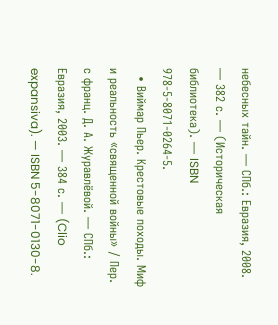небесных тайн. — СПб.: Евразия, 2008. — 382 с. — (Историческая библиотека). — ISBN 978-5-8071-0264-5.
  • Виймар Пьер. Крестовые походы. Миф и реальность «священной войны» / Пер. с франц. Д. А. Журавлёвой. — СПб.: Евразия, 2003. — 384 с. — (Clio expansiva). — ISBN 5-8071-0130-8.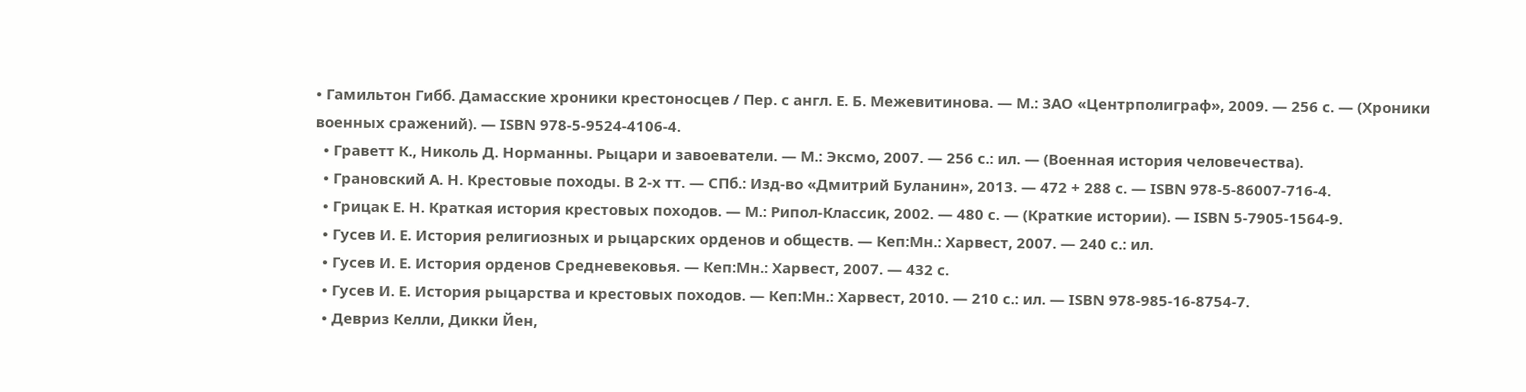• Гамильтон Гибб. Дамасские хроники крестоносцев / Пер. с англ. Е. Б. Межевитинова. — М.: ЗАО «Центрполиграф», 2009. — 256 с. — (Хроники военных сражений). — ISBN 978-5-9524-4106-4.
  • Граветт К., Николь Д. Норманны. Рыцари и завоеватели. — М.: Эксмо, 2007. — 256 с.: ил. — (Военная история человечества).
  • Грановский А. Н. Крестовые походы. В 2-х тт. — СПб.: Изд-во «Дмитрий Буланин», 2013. — 472 + 288 с. — ISBN 978-5-86007-716-4.
  • Грицак Е. Н. Краткая история крестовых походов. — М.: Рипол-Классик, 2002. — 480 с. — (Краткие истории). — ISBN 5-7905-1564-9.
  • Гусев И. Е. История религиозных и рыцарских орденов и обществ. — Кеп:Мн.: Харвест, 2007. — 240 с.: ил.
  • Гусев И. Е. История орденов Средневековья. — Кеп:Мн.: Харвест, 2007. — 432 с.
  • Гусев И. Е. История рыцарства и крестовых походов. — Кеп:Мн.: Харвест, 2010. — 210 с.: ил. — ISBN 978-985-16-8754-7.
  • Девриз Келли, Дикки Йен,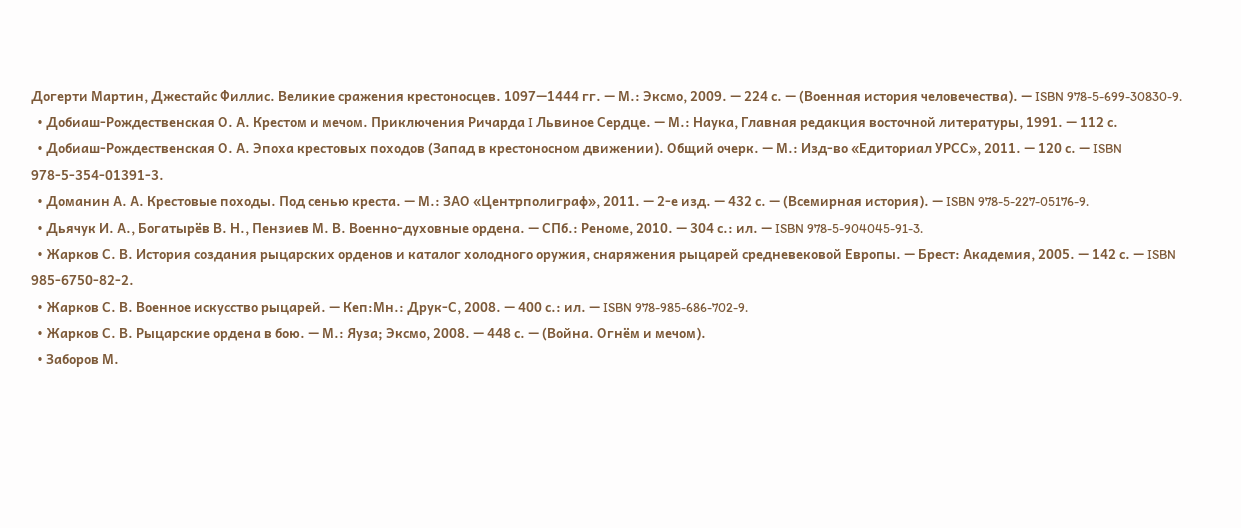Догерти Мартин, Джестайс Филлис. Великие сражения крестоносцев. 1097—1444 гг. — М.: Эксмо, 2009. — 224 с. — (Военная история человечества). — ISBN 978-5-699-30830-9.
  • Добиаш-Рождественская О. А. Крестом и мечом. Приключения Ричарда I Львиное Сердце. — М.: Наука, Главная редакция восточной литературы, 1991. — 112 с.
  • Добиаш-Рождественская О. А. Эпоха крестовых походов (Запад в крестоносном движении). Общий очерк. — М.: Изд-во «Едиториал УРСС», 2011. — 120 с. — ISBN 978-5-354-01391-3.
  • Доманин А. А. Крестовые походы. Под сенью креста. — М.: ЗАО «Центрполиграф», 2011. — 2-е изд. — 432 с. — (Всемирная история). — ISBN 978-5-227-05176-9.
  • Дьячук И. А., Богатырёв В. Н., Пензиев М. В. Военно-духовные ордена. — СПб.: Реноме, 2010. — 304 с.: ил. — ISBN 978-5-904045-91-3.
  • Жарков С. В. История создания рыцарских орденов и каталог холодного оружия, снаряжения рыцарей средневековой Европы. — Брест: Академия, 2005. — 142 с. — ISBN 985-6750-82-2.
  • Жарков С. В. Военное искусство рыцарей. — Кеп:Мн.: Друк-С, 2008. — 400 с.: ил. — ISBN 978-985-686-702-9.
  • Жарков С. В. Рыцарские ордена в бою. — М.: Яуза; Эксмо, 2008. — 448 с. — (Война. Огнём и мечом).
  • Заборов М.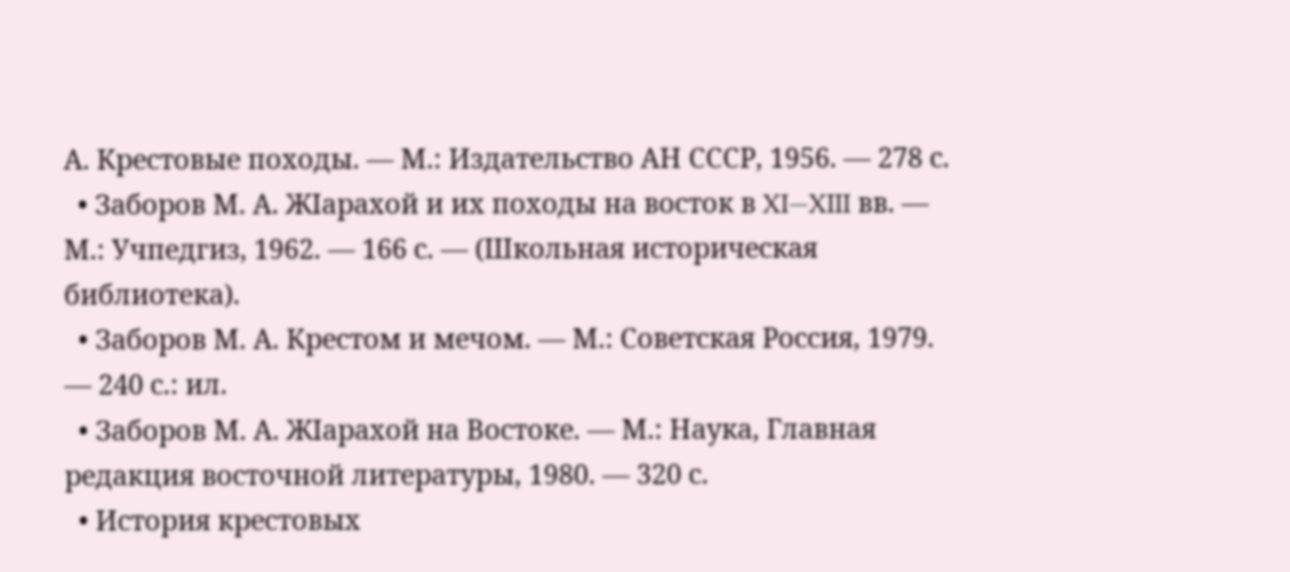А. Крестовые походы. — М.: Издательство АН СССР, 1956. — 278 с.
  • Заборов М. А. ЖӀарахой и их походы на восток в XI—XIII вв. — М.: Учпедгиз, 1962. — 166 с. — (Школьная историческая библиотека).
  • Заборов М. А. Крестом и мечом. — М.: Советская Россия, 1979. — 240 с.: ил.
  • Заборов М. А. ЖӀарахой на Востоке. — М.: Наука, Главная редакция восточной литературы, 1980. — 320 с.
  • История крестовых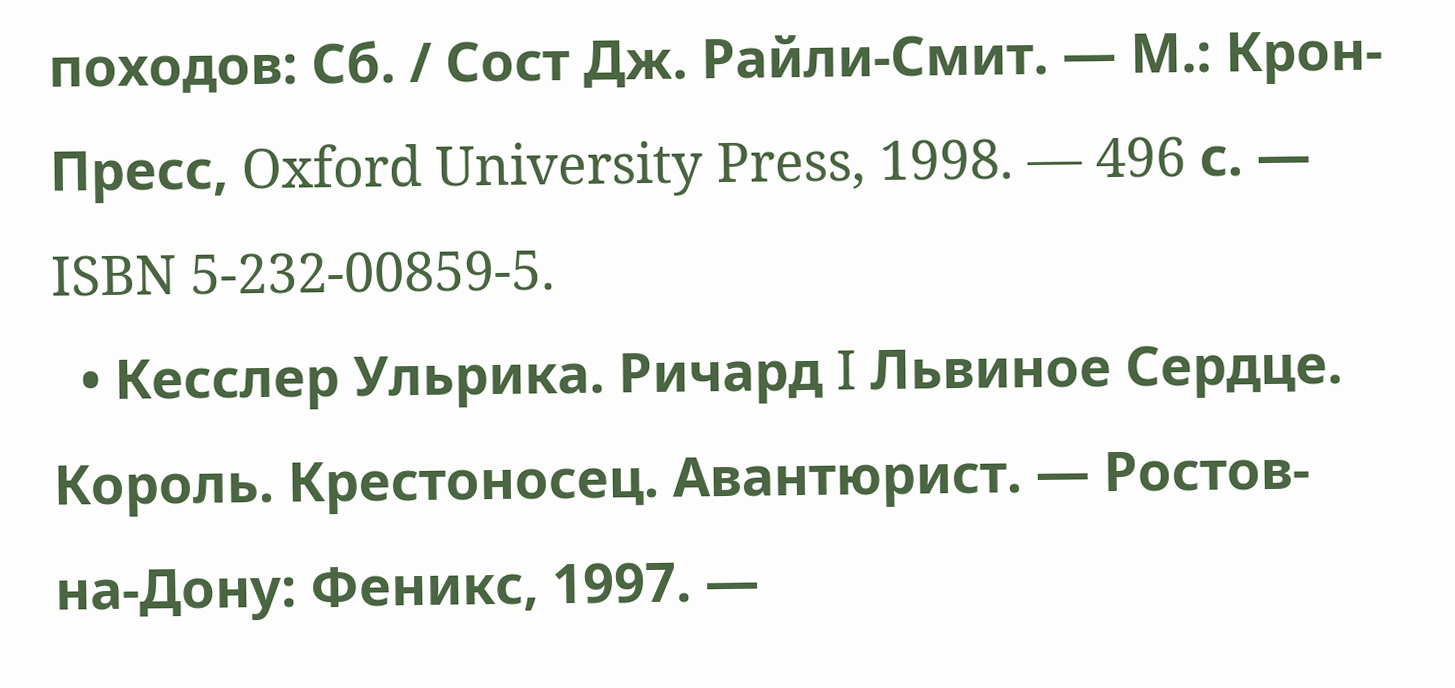походов: Сб. / Сост Дж. Райли-Смит. — М.: Крон-Пресс, Oxford University Press, 1998. — 496 с. — ISBN 5-232-00859-5.
  • Кесслер Ульрика. Ричард I Львиное Сердце. Король. Крестоносец. Авантюрист. — Ростов-на-Дону: Феникс, 1997. —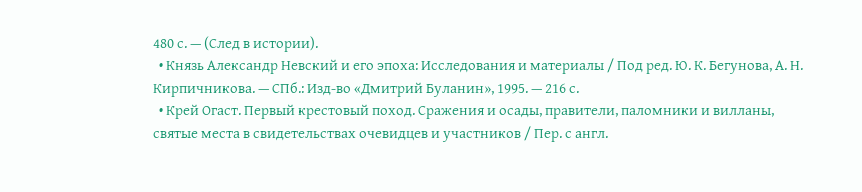480 с. — (След в истории).
  • Князь Александр Невский и его эпоха: Исследования и материалы / Под ред. Ю. К. Бегунова, А. Н. Кирпичникова. — СПб.: Изд-во «Дмитрий Буланин», 1995. — 216 с.
  • Крей Огаст. Первый крестовый поход. Сражения и осады, правители, паломники и вилланы, святые места в свидетельствах очевидцев и участников / Пер. с англ.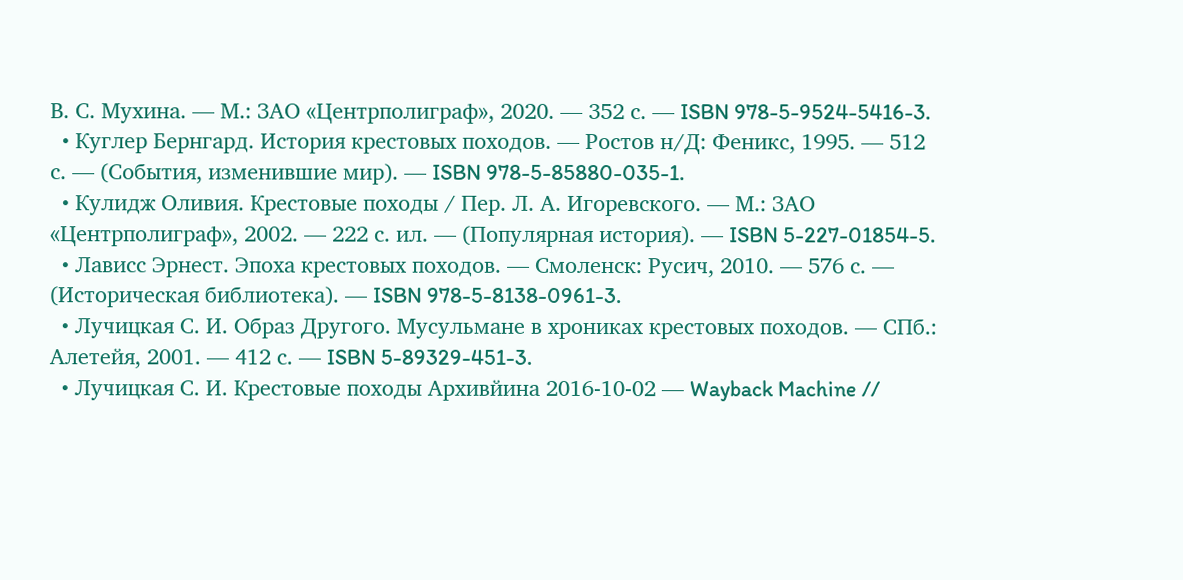В. С. Мухина. — М.: ЗАО «Центрполиграф», 2020. — 352 с. — ISBN 978-5-9524-5416-3.
  • Куглер Бернгард. История крестовых походов. — Ростов н/Д: Феникс, 1995. — 512 с. — (События, изменившие мир). — ISBN 978-5-85880-035-1.
  • Кулидж Оливия. Крестовые походы / Пер. Л. А. Игоревского. — М.: ЗАО «Центрполиграф», 2002. — 222 с. ил. — (Популярная история). — ISBN 5-227-01854-5.
  • Лависс Эрнест. Эпоха крестовых походов. — Смоленск: Русич, 2010. — 576 с. — (Историческая библиотека). — ISBN 978-5-8138-0961-3.
  • Лучицкая С. И. Образ Другого. Мусульмане в хрониках крестовых походов. — СПб.: Алетейя, 2001. — 412 с. — ISBN 5-89329-451-3.
  • Лучицкая С. И. Крестовые походы Архивйина 2016-10-02 — Wayback Machine //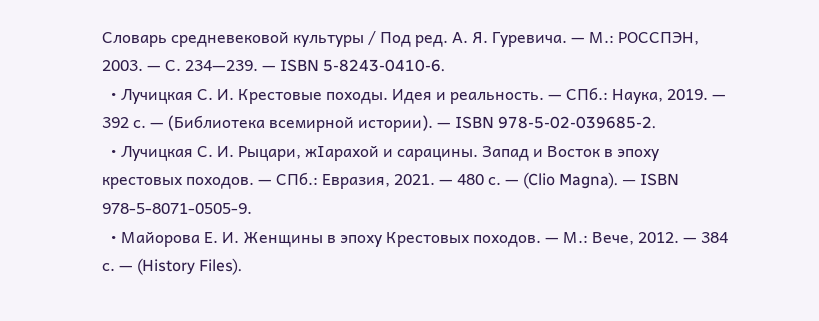Словарь средневековой культуры / Под ред. А. Я. Гуревича. — М.: РОССПЭН, 2003. — С. 234—239. — ISBN 5-8243-0410-6.
  • Лучицкая С. И. Крестовые походы. Идея и реальность. — СПб.: Наука, 2019. — 392 с. — (Библиотека всемирной истории). — ISBN 978-5-02-039685-2.
  • Лучицкая С. И. Рыцари, жӀарахой и сарацины. Запад и Восток в эпоху крестовых походов. — СПб.: Евразия, 2021. — 480 с. — (Clio Magna). — ISBN 978-5-8071-0505-9.
  • Майорова Е. И. Женщины в эпоху Крестовых походов. — М.: Вече, 2012. — 384 с. — (History Files).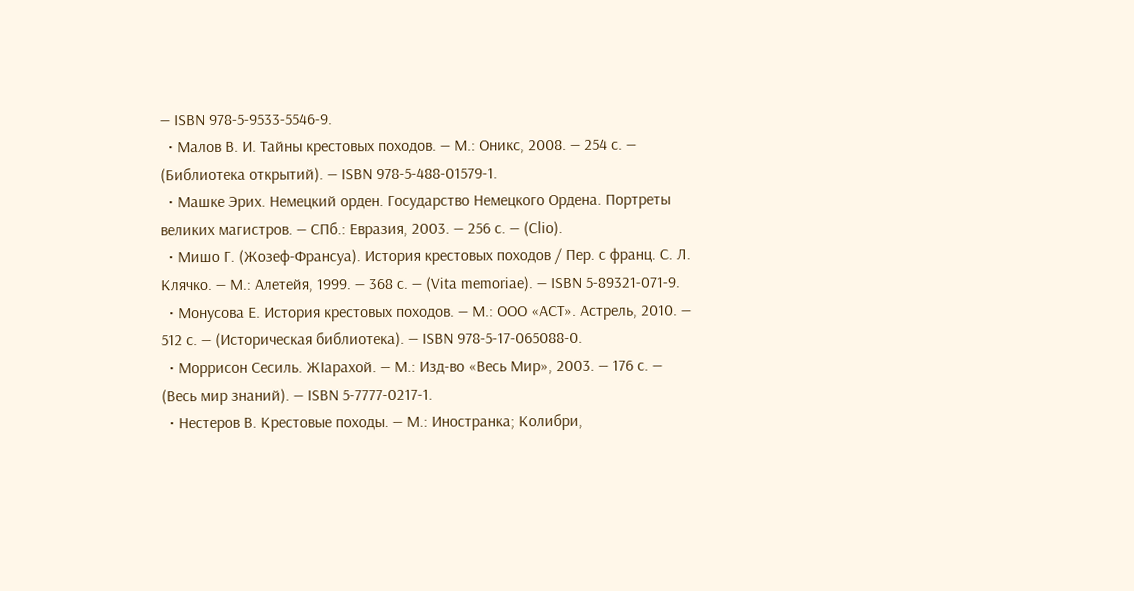— ISBN 978-5-9533-5546-9.
  • Малов В. И. Тайны крестовых походов. — М.: Оникс, 2008. — 254 с. — (Библиотека открытий). — ISBN 978-5-488-01579-1.
  • Машке Эрих. Немецкий орден. Государство Немецкого Ордена. Портреты великих магистров. — СПб.: Евразия, 2003. — 256 с. — (Clio).
  • Мишо Г. (Жозеф-Франсуа). История крестовых походов / Пер. с франц. С. Л. Клячко. — М.: Алетейя, 1999. — 368 с. — (Vita memoriae). — ISBN 5-89321-071-9.
  • Монусова Е. История крестовых походов. — М.: ООО «АСТ». Астрель, 2010. — 512 с. — (Историческая библиотека). — ISBN 978-5-17-065088-0.
  • Моррисон Сесиль. ЖӀарахой. — М.: Изд-во «Весь Мир», 2003. — 176 с. — (Весь мир знаний). — ISBN 5-7777-0217-1.
  • Нестеров В. Крестовые походы. — М.: Иностранка; Колибри,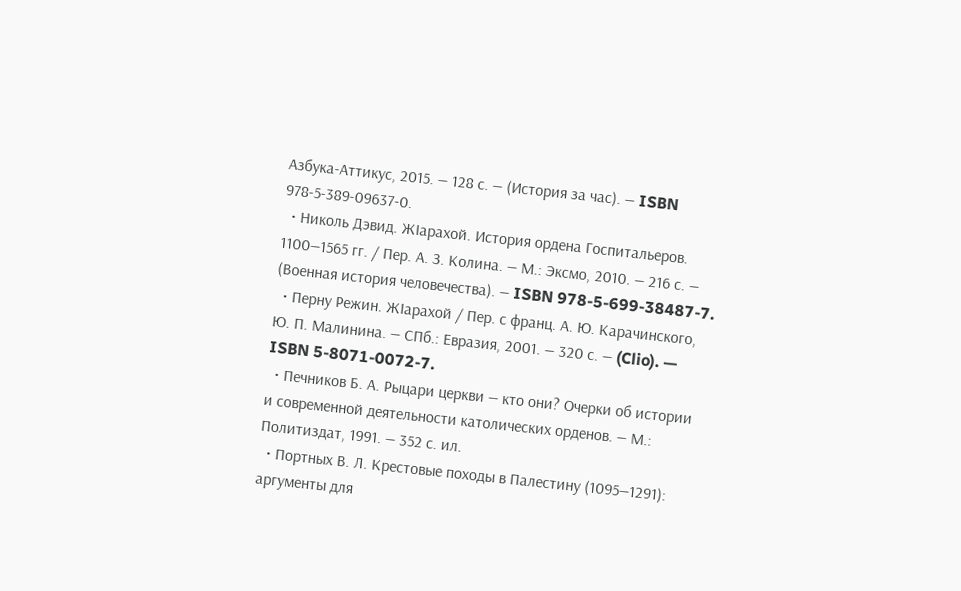Азбука-Аттикус, 2015. — 128 с. — (История за час). — ISBN 978-5-389-09637-0.
  • Николь Дэвид. ЖӀарахой. История ордена Госпитальеров. 1100—1565 гг. / Пер. А. З. Колина. — М.: Эксмо, 2010. — 216 с. — (Военная история человечества). — ISBN 978-5-699-38487-7.
  • Перну Режин. ЖӀарахой / Пер. с франц. А. Ю. Карачинского, Ю. П. Малинина. — СПб.: Евразия, 2001. — 320 с. — (Clio). — ISBN 5-8071-0072-7.
  • Печников Б. А. Рыцари церкви — кто они? Очерки об истории и современной деятельности католических орденов. — М.: Политиздат, 1991. — 352 с. ил.
  • Портных В. Л. Крестовые походы в Палестину (1095—1291): аргументы для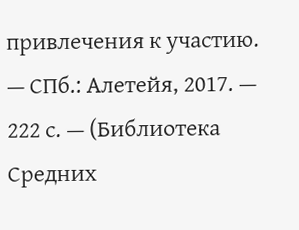привлечения к участию. — СПб.: Алетейя, 2017. — 222 с. — (Библиотека Средних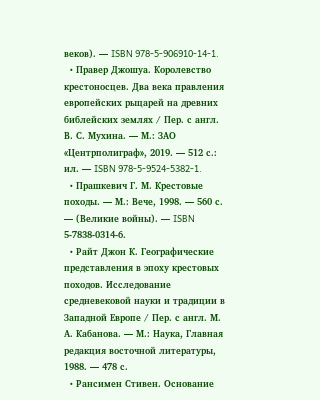веков). — ISBN 978-5-906910-14-1.
  • Правер Джошуа. Королевство крестоносцев. Два века правления европейских рыцарей на древних библейских землях / Пер. с англ. В. С. Мухина. — М.: ЗАО «Центрполиграф», 2019. — 512 с.: ил. — ISBN 978-5-9524-5382-1.
  • Прашкевич Г. М. Крестовые походы. — М.: Вече, 1998. — 560 с. — (Великие войны). — ISBN 5-7838-0314-6.
  • Райт Джон К. Географические представления в эпоху крестовых походов. Исследование средневековой науки и традиции в Западной Европе / Пер. с англ. М. А. Кабанова. — М.: Наука, Главная редакция восточной литературы, 1988. — 478 с.
  • Рансимен Стивен. Основание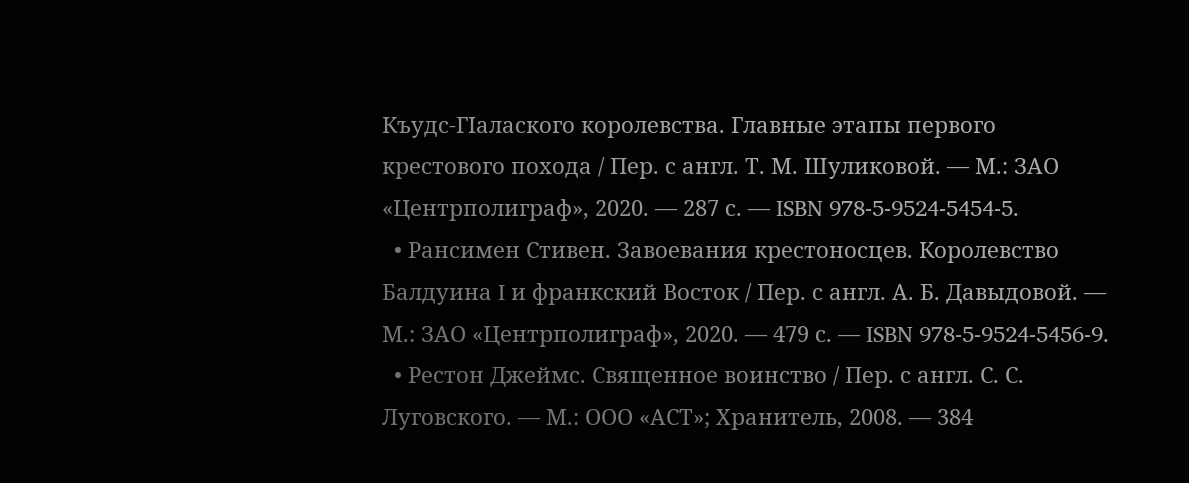Къудс-ГӀалаского королевства. Главные этапы первого крестового похода / Пер. с англ. Т. М. Шуликовой. — М.: ЗАО «Центрполиграф», 2020. — 287 с. — ISBN 978-5-9524-5454-5.
  • Рансимен Стивен. Завоевания крестоносцев. Королевство Балдуина I и франкский Восток / Пер. с англ. А. Б. Давыдовой. — М.: ЗАО «Центрполиграф», 2020. — 479 с. — ISBN 978-5-9524-5456-9.
  • Рестон Джеймс. Священное воинство / Пер. с англ. С. С. Луговского. — М.: ООО «АСТ»; Хранитель, 2008. — 384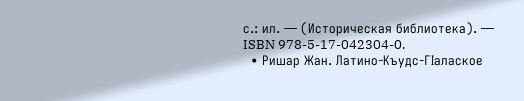с.: ил. — (Историческая библиотека). — ISBN 978-5-17-042304-0.
  • Ришар Жан. Латино-Къудс-ГӀалаское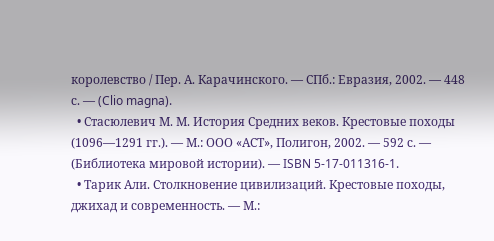королевство / Пер. А. Карачинского. — СПб.: Евразия, 2002. — 448 с. — (Clio magna).
  • Стасюлевич М. М. История Средних веков. Крестовые походы (1096—1291 гг.). — М.: ООО «АСТ», Полигон, 2002. — 592 с. — (Библиотека мировой истории). — ISBN 5-17-011316-1.
  • Тарик Али. Столкновение цивилизаций. Крестовые походы, джихад и современность. — М.: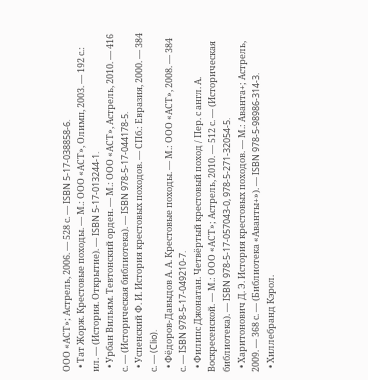ООО «АСТ»; Астрель, 2006. — 528 с. — ISBN 5-17-038858-6.
  • Тат Жорж. Крестовые походы. — М.: ООО «АСТ», Олимп, 2003. — 192 с.: ил. — (История. Открытие). — ISBN 5-17-013244-1.
  • Урбан Вильям. Тевтонский орден. — М.: ООО «АСТ», Астрель, 2010. — 416 с. — (Историческая библиотека). — ISBN 978-5-17-044178-5.
  • Успенский Ф. И. История крестовых походов. — СПб.: Евразия, 2000. — 384 с. — (Clio).
  • Фёдоров-Давыдов А. А. Крестовые походы. — М.: ООО «АСТ», 2008. — 384 с. — ISBN 978-5-17-049210-7.
  • Филипс Джонатан. Четвёртый крестовый поход / Пер. с англ. А. Воскресенской. — М.: ООО «АСТ»; Астрель, 2010. — 512 с. — (Историческая библиотека). — ISBN 978-5-17-057043-0, 978-5-271-32054-5.
  • Харитонович Д. Э. История крестовых походов. — М.: Аванта+; Астрель, 2009. — 368 с. — (Библиотека «Аванты+»). — ISBN 978-5-98986-314-3.
  • Хиллебранд Кэрол.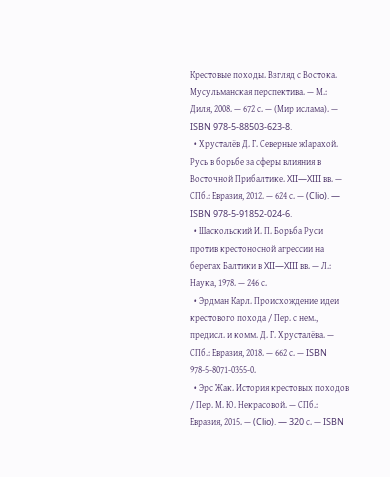Крестовые походы. Взгляд с Востока. Мусульманская перспектива. — М.: Диля, 2008. — 672 с. — (Мир ислама). — ISBN 978-5-88503-623-8.
  • Хрусталёв Д. Г. Северные жӀарахой. Русь в борьбе за сферы влияния в Восточной Прибалтике. XII—XIII вв. — СПб.: Евразия, 2012. — 624 с. — (Clio). — ISBN 978-5-91852-024-6.
  • Шаскольский И. П. Борьба Руси против крестоносной агрессии на берегах Балтики в XII—XIII вв. — Л.: Наука, 1978. — 246 с.
  • Эрдман Карл. Происхождение идеи крестового похода / Пер. с нем., предисл. и комм. Д. Г. Хрусталёва. — СПб.: Евразия, 2018. — 662 с. — ISBN 978-5-8071-0355-0.
  • Эрс Жак. История крестовых походов / Пер. М. Ю. Некрасовой. — СПб.: Евразия, 2015. — (Clio). — 320 с. — ISBN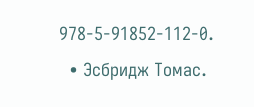978-5-91852-112-0.
  • Эсбридж Томас.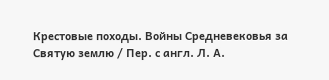Крестовые походы. Войны Средневековья за Святую землю / Пер. с англ. Л. А.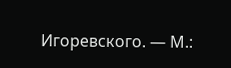Игоревского. — М.: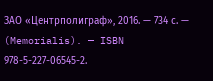ЗАО «Центрполиграф», 2016. — 734 с. — (Memorialis). — ISBN 978-5-227-06545-2.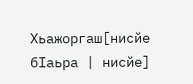Хьажоргаш[нисйе бӀаьра | нисйе]